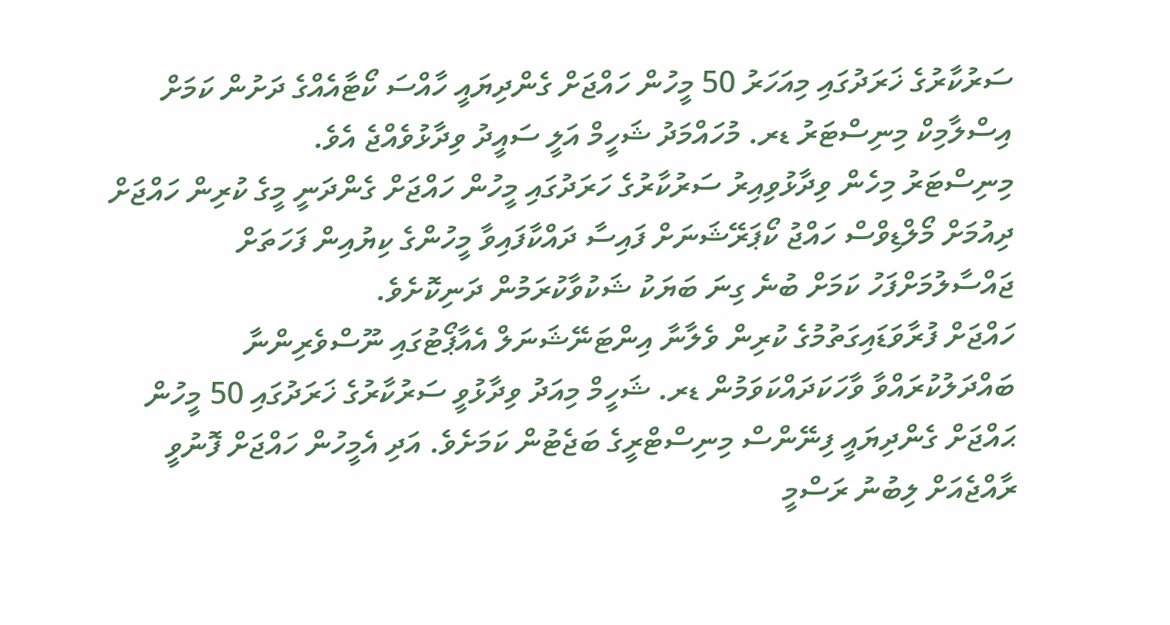ސަރުކާރުގެ ޚަރަދުގައި މިއަހަރު 50 މީހުން ހައްޖަށް ގެންދިޔައީ ހާއްސަ ކޯޓާއެއްގެ ދަށުން ކަމަށް އިސްލާމިކް މިނިސްޓަރު ޑރ. މުހައްމަދު ޝަހީމް އަލީ ސައީދު ވިދާޅުވެއްޖެ އެވެ.
މިނިސްޓަރު މިހެން ވިދާޅުވިއިރު ސަރުކާރުގެ ހަރަދުގައި މީހުން ހައްޖަށް ގެންދަނީ މީގެ ކުރިން ހައްޖަށް ދިއުމަށް މޯލްޑިވްސް ހައްޖު ކޯޕަރޭޝަނަށް ފައިސާ ދައްކާފައިވާ މީހުންގެ ކިޔުއިން ފަހަތަށް ޖައްސާލުމަށްފަހު ކަމަށް ބުނެ ގިނަ ބަޔަކު ޝަކުވާކުރަމުން ދަނިކޮށެވެ.
ހައްޖަށް ފުރާވަޑައިގަތުމުގެ ކުރިން ވެލާނާ އިންޓަނޭޝަނަލް އެއާޕޯޓުގައި ނޫސްވެރިންނާ ބައްދަލުކުރައްވާ ވާހަކަދައްކަވަމުން ޑރ. ޝަހީމް މިއަދު ވިދާޅުވީ ސަރުކާރުގެ ޚަރަދުގައި 50 މީހުން ޙައްޖަށް ގެންދިޔައީ ފިނޭންސް މިނިސްޓްރީގެ ބަޖެޓުން ކަމަށެވެ. އަދި އެމީހުން ހައްޖަށް ފޮނުވީ ރާއްޖެއަށް ލިބުނު ރަސްމީ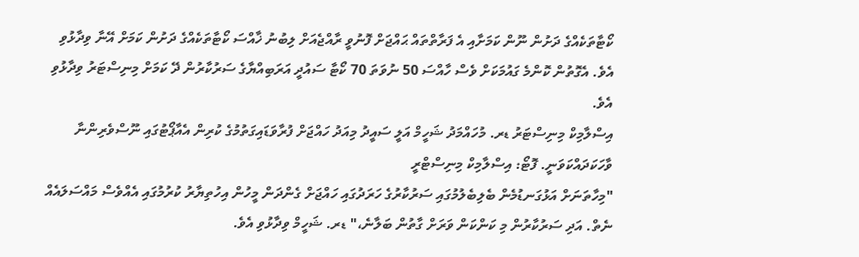ކޯޓާތަކެއްގެ ދަށުން ނޫން ކަމަށާއި އެ ފަރާތްތައް ޙައްޖަށް ފޮނުވީ ރާއްޖެއަށް ލިބުނު ޚާއްސަ ކޯޓާތަކެއްގެ ދަށުން ކަމަށް އޭނާ ވިދާޅުވި އެވެ. އެގޮތުން ކޮންމެ ގައުމަކަށް ވެސް ހާއްސަ 50 ނުވަތަ 70 ކޯޓާ ސައުދީ އަރަބިއްޔާގެ ސަރުކާރުން ދޭ ކަމަށް މިނިސްޓަރު ވިދާޅުވި އެވެ.
އިސްލާމިކް މިނިސްޓަރު ޑރ. މުހައްމަދު ޝަހީމް އަލީ ސައީދު މިއަދު ހައްޖަށް ފުރާވަޑައިގަތުމުގެ ކުރިން އެއާޕޯޓުގައި ނޫސްވެރިންނާ ވާހަކަދައްކަވަނީ. ފޮޓޯ: އިސްލާމިކް މިނިސްޓްރީ
"މިހާތަނަށް އަޅުގަނޑުމެން ބެލިބެލުމުގައި ސަރުކާރުގެ ހަރަދުގައި ހައްޖަށް ގެންދަން މީހުން އިހުތިޔާރު ކުރުމުގައި އެއްވެސް މައްސަލައެއް ނެތް. އަދި ސަރުކާރުން މި ކަންކަން ވަރަށް ގާތުން ބަލާނެ،" ޑރ. ޝަހީމް ވިދާޅުވި އެވެ.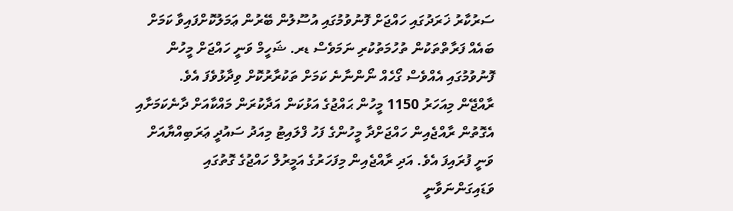ސަރުކާރު ޚަރަދުގައި ހައްޖަށް ފޮނުވުމުގައި އުސޫލުން ބޭރުން ޢަމަލުކޮށްފައިވާ ކަމަށް ބައެއް ފަރާތްތަކުން ތުހުމަތުކުރި ނަމަވެސް ޑރ. ޝަހީމް ވަނީ ހައްޖަށް މީހުން ފޮނުވުމުގައި އެއްވެސް ގޯހެއް ނޯންނާނެ ކަމަށް ތަކުރާރުކޮށް ވިދާޅުވެފަ އެވެ.
ރާއްޖޭން މިއަހަރު 1150 މީހުން ޙައްޖުގެ އަޅުކަން އަދާކުރަން މައްކާއަށް ދާނެކަމަށާއި އެގޮތުން ރާއްޖެއިން ހައްޖަށްދާ މީހުންގެ ފަހު ފްލައިޓު މިއަދު ސައުދީ ޢަރަބިއްޔާއަށް ވަނީ ފުރައިފަ އެވެ. އަދި ރާއްޖެއިން މިފަހަރުގެ އަމީރުލް ހައްޖުގެ ގޮތުގައި ވަޑައިގަންނަވާނީ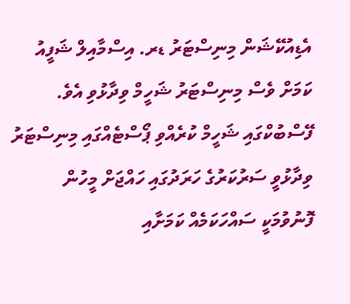އެޑިއުކޭޝަން މިނިސްޓަރު ޑރ. އިސްމާއިލް ޝަފީއު ކަމަށް ވެސް މިނިސްޓަރު ޝަހީމް ވިދާޅުވި އެވެ.
ފޭސްބުކްގައި ޝަހީމް ކުރެއްވި ޕޯސްޓެއްގައި މިނިސްޓަރު ވިދާޅުވީ ސަރުކަރުގެ ހަރަދުގައި ހައްޖަށް މީހުން ފޮނުވުމަކީ ސައްހަކަމެއް ކަމަށާއި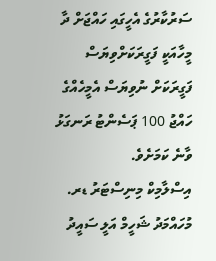ސަރުކާރުގެ އެހީގައި ހައްޖަށް ދާ މީހާއަކީ ފަގީރަކަށްވިޔަސް ފަގީރަކަށް ނުވިޔަސް އެމީހެއްގެ ހައްޖު 100 ޕަސެންޓު ރަނގަޅު ވާނެ ކަމަށެވެ.
އިސްލާމިކް މިނިސްޓަރު ޑރ. މުހައްމަދު ޝަހީމް އަލީ ސައީދު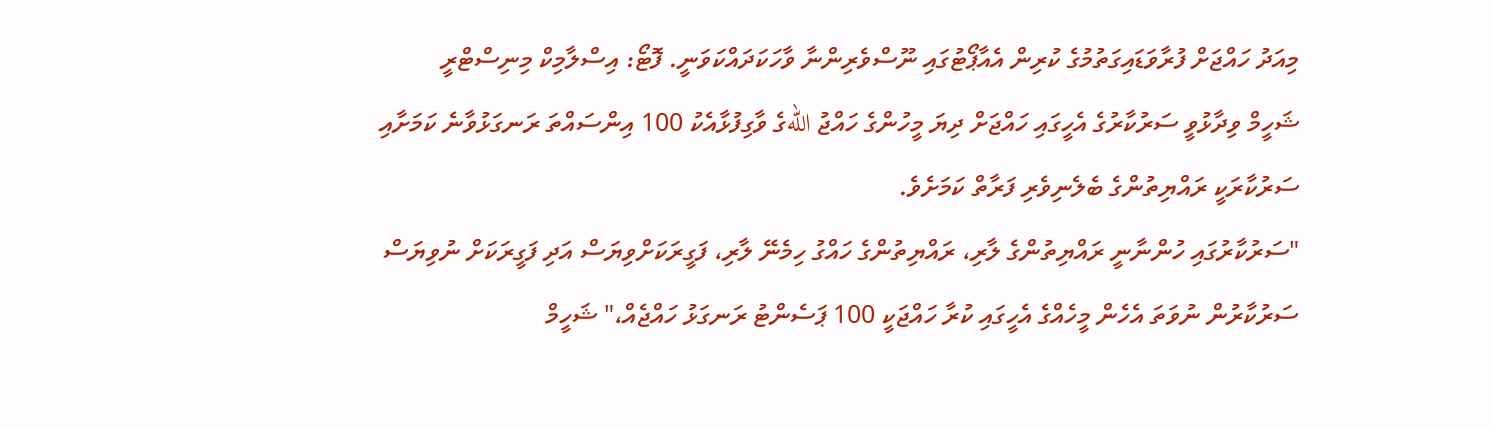މިއަދު ހައްޖަށް ފުރާވަޑައިގަތުމުގެ ކުރިން އެއާޕޯޓުގައި ނޫސްވެރިންނާ ވާހަކަދައްކަވަނީ. ފޮޓޯ: އިސްލާމިކް މިނިސްޓްރީ
ޝަހީމް ވިދާޅުވީ ސަރުކާރުގެ އެހީގައި ހައްޖަށް ދިޔަ މީހުންގެ ހައްޖު اللهގެ ވާގިފުޅާއެކު 100 އިންސައްތަ ރަނގަޅުވާނެ ކަމަށާއި ސަރުކާރަކީ ރައްޔިތުންގެ ބެލެނިވެރި ފަރާތް ކަމަށެވެ.
"ސަރުކާރުގައި ހުންނާނީ ރައްޔިތުންގެ ލާރި، ރައްޔިތުންގެ ހައްގު ހިމެނޭ ލާރި، ފަގީރަކަށްވިޔަސް އަދި ފަގީރަކަށް ނުވިޔަސް ސަރުކާރުން ނުވަތަ އެހެން މީހެއްގެ އެހީގައި ކުރާ ހައްޖަކީ 100 ޕަސެންޓު ރަނގަޅު ހައްޖެއް،" ޝަހީމް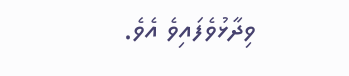ވިދާޅުވެފައިވެ އެވެ.